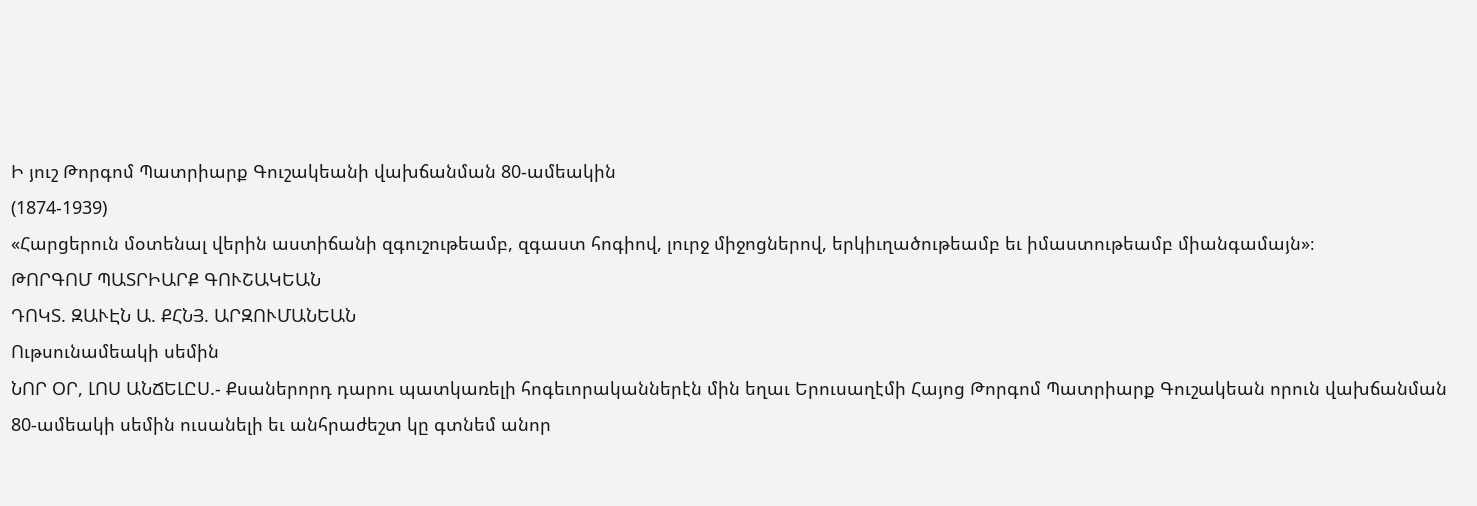Ի յուշ Թորգոմ Պատրիարք Գուշակեանի վախճանման 80-ամեակին
(1874-1939)
«Հարցերուն մօտենալ վերին աստիճանի զգուշութեամբ, զգաստ հոգիով, լուրջ միջոցներով, երկիւղածութեամբ եւ իմաստութեամբ միանգամայն»։
ԹՈՐԳՈՄ ՊԱՏՐԻԱՐՔ ԳՈՒՇԱԿԵԱՆ
ԴՈԿՏ. ԶԱՒԷՆ Ա. ՔՀՆՅ. ԱՐԶՈՒՄԱՆԵԱՆ
Ութսունամեակի սեմին
ՆՈՐ ՕՐ, ԼՈՍ ԱՆՃԵԼԸՍ.- Քսաներորդ դարու պատկառելի հոգեւորականներէն մին եղաւ Երուսաղէմի Հայոց Թորգոմ Պատրիարք Գուշակեան որուն վախճանման 80-ամեակի սեմին ուսանելի եւ անհրաժեշտ կը գտնեմ անոր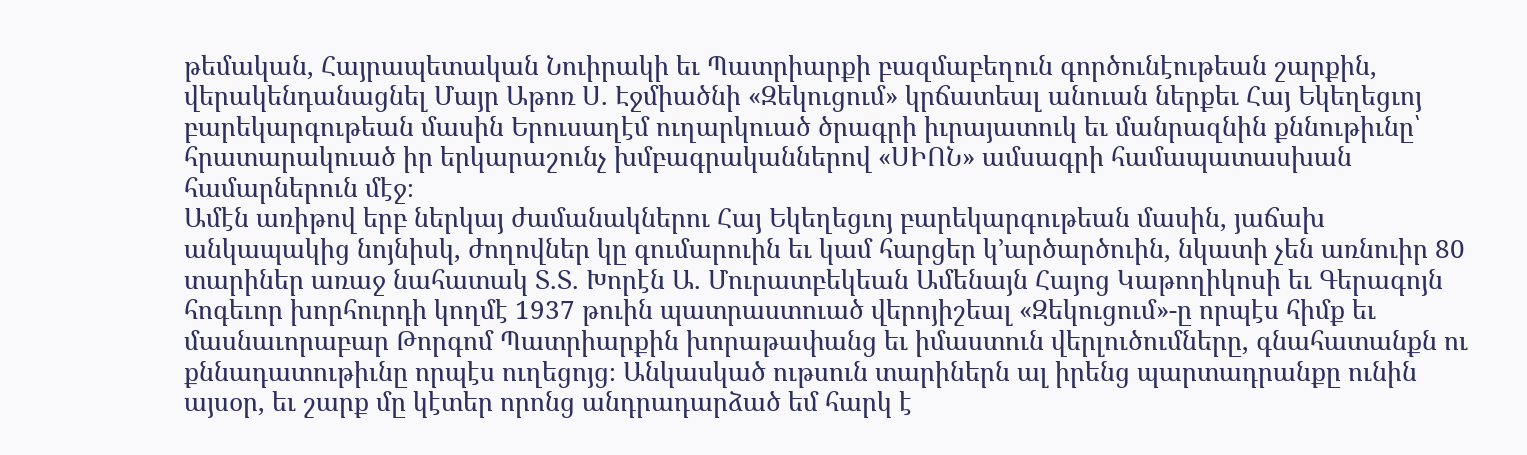թեմական, Հայրապետական Նուիրակի եւ Պատրիարքի բազմաբեղուն գործունէութեան շարքին, վերակենդանացնել Մայր Աթոռ Ս. Էջմիածնի «Զեկուցում» կրճատեալ անուան ներքեւ Հայ Եկեղեցւոյ բարեկարգութեան մասին Երուսաղէմ ուղարկուած ծրագրի իւրայատուկ եւ մանրազնին քննութիւնը՝ հրատարակուած իր երկարաշունչ խմբագրականներով «ՍԻՈՆ» ամսագրի համապատասխան համարներուն մէջ։
Ամէն առիթով երբ ներկայ ժամանակներու Հայ Եկեղեցւոյ բարեկարգութեան մասին, յաճախ անկապակից նոյնիսկ, ժողովներ կը գումարուին եւ կամ հարցեր կ՚արծարծուին, նկատի չեն առնուիր 80 տարիներ առաջ նահատակ Տ.Տ. Խորէն Ա. Մուրատբեկեան Ամենայն Հայոց Կաթողիկոսի եւ Գերագոյն հոգեւոր խորհուրդի կողմէ 1937 թուին պատրաստուած վերոյիշեալ «Զեկուցում»-ը որպէս հիմք եւ մասնաւորաբար Թորգոմ Պատրիարքին խորաթափանց եւ իմաստուն վերլուծումները, գնահատանքն ու քննադատութիւնը որպէս ուղեցոյց։ Անկասկած ութսուն տարիներն ալ իրենց պարտադրանքը ունին այսօր, եւ շարք մը կէտեր որոնց անդրադարձած եմ հարկ է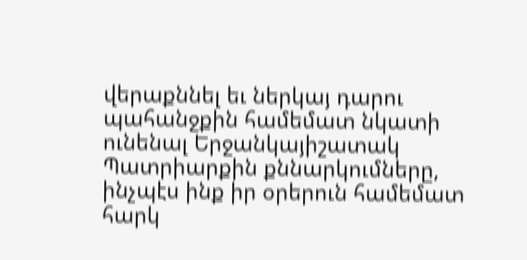վերաքննել եւ ներկայ դարու պահանջքին համեմատ նկատի ունենալ Երջանկայիշատակ Պատրիարքին քննարկումները, ինչպէս ինք իր օրերուն համեմատ հարկ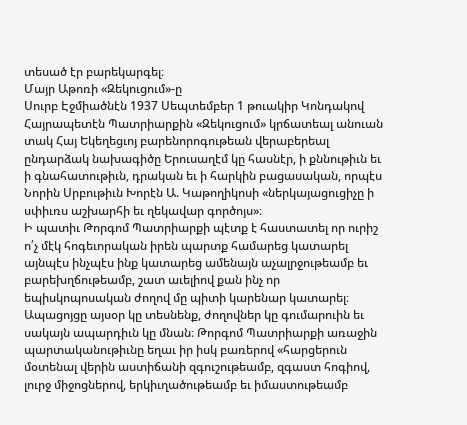տեսած էր բարեկարգել։
Մայր Աթոռի «Զեկուցում»-ը
Սուրբ Էջմիածնէն 1937 Սեպտեմբեր 1 թուակիր Կոնդակով Հայրապետէն Պատրիարքին «Զեկուցում» կրճատեալ անուան տակ Հայ Եկեղեցւոյ բարենորոգութեան վերաբերեալ ընդարձակ նախագիծը Երուսաղէմ կը հասնէր, ի քննութիւն եւ ի գնահատութիւն, դրական եւ ի հարկին բացասական, որպէս Նորին Սրբութիւն Խորէն Ա. Կաթողիկոսի «ներկայացուցիչը ի սփիւռս աշխարհի եւ ղեկավար գործոյս»։
Ի պատիւ Թորգոմ Պատրիարքի պէտք է հաստատել որ ուրիշ ո՛չ մէկ հոգեւորական իրեն պարտք համարեց կատարել այնպէս ինչպէս ինք կատարեց ամենայն աչալրջութեամբ եւ բարեխղճութեամբ, շատ աւելիով քան ինչ որ եպիսկոպոսական ժողով մը պիտի կարենար կատարել։ Ապացոյցը այսօր կը տեսնենք, ժողովներ կը գումարուին եւ սակայն ապարդիւն կը մնան։ Թորգոմ Պատրիարքի առաջին պարտականութիւնը եղաւ իր իսկ բառերով «հարցերուն մօտենալ վերին աստիճանի զգուշութեամբ, զգաստ հոգիով, լուրջ միջոցներով, երկիւղածութեամբ եւ իմաստութեամբ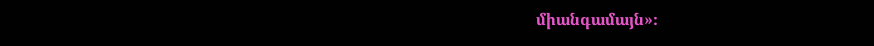միանգամայն»։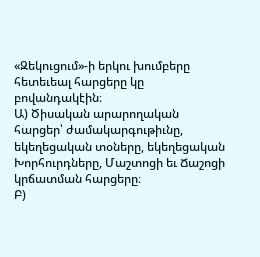«Զեկուցում»-ի երկու խումբերը հետեւեալ հարցերը կը բովանդակէին։
Ա) Ծիսական արարողական հարցեր՝ ժամակարգութիւնը, եկեղեցական տօները, եկեղեցական Խորհուրդները, Մաշտոցի եւ Ճաշոցի կրճատման հարցերը։
Բ)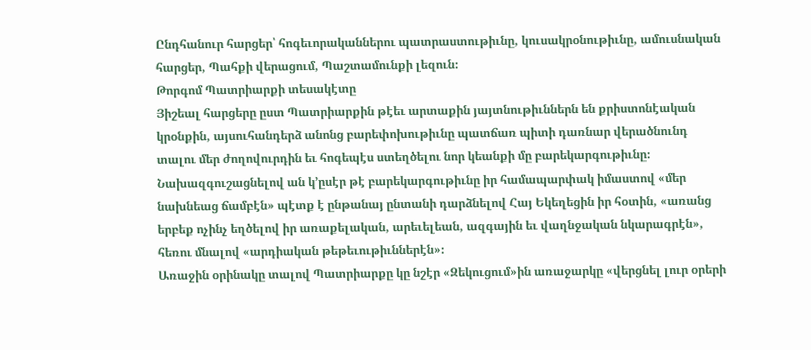Ընդհանուր հարցեր՝ հոգեւորականներու պատրաստութիւնը, կուսակրօնութիւնը, ամուսնական հարցեր, Պահքի վերացում, Պաշտամունքի լեզուն։
Թորգոմ Պատրիարքի տեսակէտը
Յիշեալ հարցերը ըստ Պատրիարքին թէեւ արտաքին յայտնութիւններն են քրիստոնէական կրօնքին, այսուհանդերձ անոնց բարեփոխութիւնը պատճառ պիտի դառնար վերածնունդ տալու մեր ժողովուրդին եւ հոգեպէս ստեղծելու նոր կեանքի մը բարեկարգութիւնը։ Նախազգուշացնելով ան կ՚ըսէր թէ բարեկարգութիւնը իր համապարփակ իմաստով «մեր նախնեաց ճամբէն» պէտք է ընթանայ ընտանի դարձնելով Հայ Եկեղեցին իր հօտին, «առանց երբեք ոչինչ եղծելով իր առաքելական, արեւելեան, ազգային եւ վաղնջական նկարագրէն», հեռու մնալով «արդիական թեթեւութիւններէն»։
Առաջին օրինակը տալով Պատրիարքը կը նշէր «Զեկուցում»ին առաջարկը «վերցնել լուր օրերի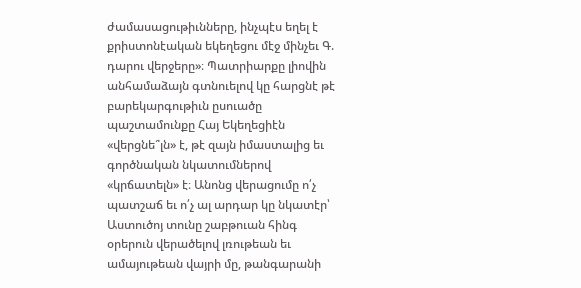ժամասացութիւնները, ինչպէս եղել է քրիստոնէական եկեղեցու մէջ մինչեւ Գ. դարու վերջերը»։ Պատրիարքը լիովին անհամաձայն գտնուելով կը հարցնէ թէ բարեկարգութիւն ըսուածը պաշտամունքը Հայ Եկեղեցիէն «վերցնե՞լն» է, թէ զայն իմաստալից եւ գործնական նկատումներով «կրճատելն» է։ Անոնց վերացումը ո՛չ պատշաճ եւ ո՛չ ալ արդար կը նկատէր՝ Աստուծոյ տունը շաբթուան հինգ օրերուն վերածելով լռութեան եւ ամայութեան վայրի մը, թանգարանի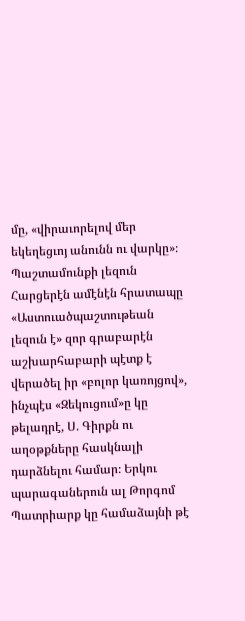մը, «վիրաւորելով մեր եկեղեցւոյ անունն ու վարկը»։
Պաշտամունքի լեզուն
Հարցերէն ամէնէն հրատապը «Աստուածպաշտութեան լեզուն է» զոր գրաբարէն աշխարհաբարի պէտք է վերածել իր «բոլոր կառոյցով», ինչպէս «Զեկուցում»ը կը թելադրէ, Ս. Գիրքն ու աղօթքները հասկնալի դարձնելու համար։ Երկու պարագաներուն ալ Թորգոմ Պատրիարք կը համաձայնի թէ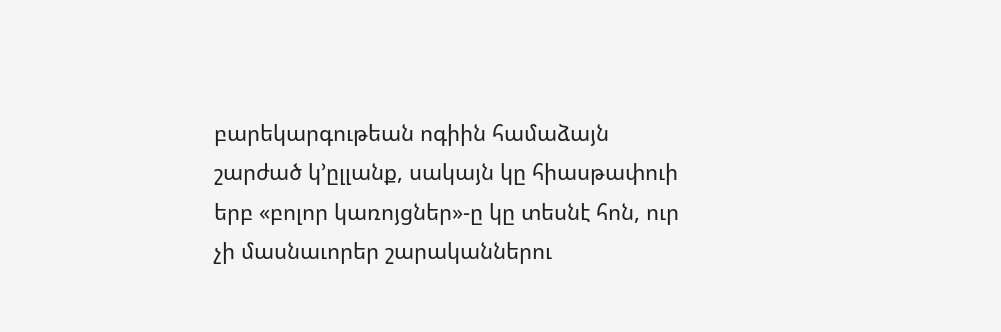բարեկարգութեան ոգիին համաձայն շարժած կ՚ըլլանք, սակայն կը հիասթափուի երբ «բոլոր կառոյցներ»-ը կը տեսնէ հոն, ուր չի մասնաւորեր շարականներու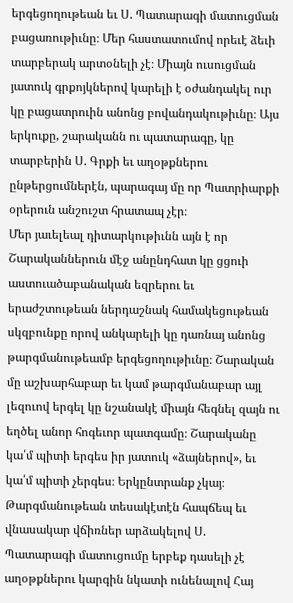երգեցողութեան եւ Ս. Պատարագի մատուցման բացառութիւնը։ Մեր հաստատումով որեւէ ձեւի տարբերակ արտօնելի չէ։ Միայն ուսուցման յատուկ գրքոյկներով կարելի է օժանդակել ուր կը բացատրուին անոնց բովանդակութիւնը։ Այս երկուքը, շարականն ու պատարագը, կը տարբերին Ս. Գրքի եւ աղօթքներու ընթերցումներէն, պարագայ մը որ Պատրիարքի օրերուն անշուշտ հրատապ չէր։
Մեր յաւելեալ դիտարկութիւնն այն է որ Շարականներուն մէջ անընդհատ կը ցցուի աստուածաբանական եզրերու եւ երաժշտութեան ներդաշնակ համակեցութեան սկզբունքը որով անկարելի կը դառնայ անոնց թարգմանութեամբ երգեցողութիւնը։ Շարական մը աշխարհաբար եւ կամ թարգմանաբար այլ լեզուով երգել կը նշանակէ միայն հեգնել զայն ու եղծել անոր հոգեւոր պատգամը։ Շարականը կա՛մ պիտի երգես իր յատուկ «ձայներով», եւ կա՛մ պիտի չերգես։ Երկընտրանք չկայ։ Թարգմանութեան տեսակէտէն հապճեպ եւ վնասակար վճիռներ արձակելով Ս. Պատարագի մատուցումը երբեք դասելի չէ աղօթքներու կարգին նկատի ունենալով Հայ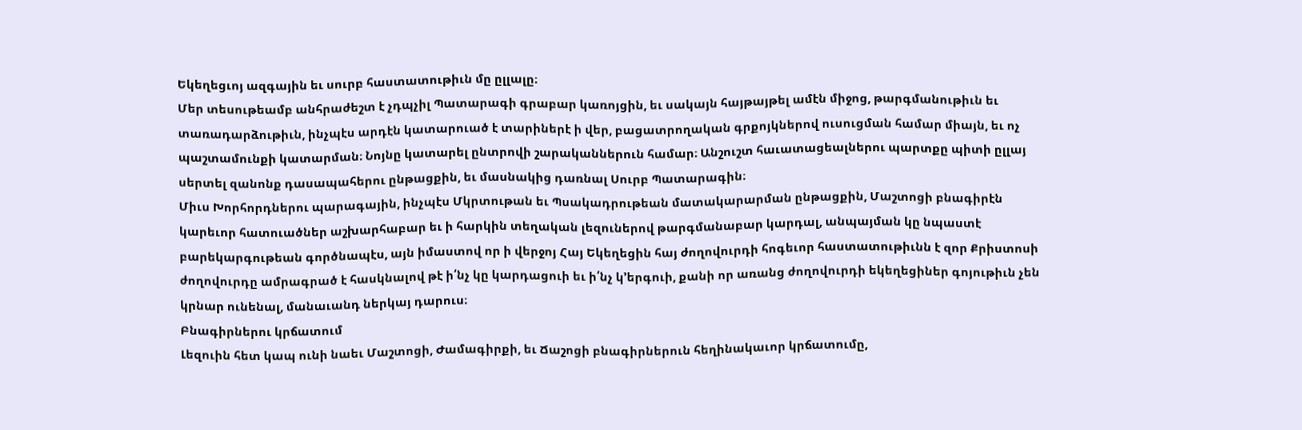Եկեղեցւոյ ազգային եւ սուրբ հաստատութիւն մը ըլլալը։
Մեր տեսութեամբ անհրաժեշտ է չդպչիլ Պատարագի գրաբար կառոյցին, եւ սակայն հայթայթել ամէն միջոց, թարգմանութիւն եւ տառադարձութիւն, ինչպէս արդէն կատարուած է տարիներէ ի վեր, բացատրողական գրքոյկներով ուսուցման համար միայն, եւ ոչ պաշտամունքի կատարման։ Նոյնը կատարել ընտրովի շարականներուն համար։ Անշուշտ հաւատացեալներու պարտքը պիտի ըլլայ սերտել զանոնք դասապահերու ընթացքին, եւ մասնակից դառնալ Սուրբ Պատարագին։
Միւս Խորհորդներու պարագային, ինչպէս Մկրտութան եւ Պսակադրութեան մատակարարման ընթացքին, Մաշտոցի բնագիրէն կարեւոր հատուածներ աշխարհաբար եւ ի հարկին տեղական լեզուներով թարգմանաբար կարդալ, անպայման կը նպաստէ բարեկարգութեան գործնապէս, այն իմաստով որ ի վերջոյ Հայ Եկեղեցին հայ ժողովուրդի հոգեւոր հաստատութիւնն է զոր Քրիստոսի ժողովուրդը ամրագրած է հասկնալով թէ ի՛նչ կը կարդացուի եւ ի՛նչ կ՚երգուի, քանի որ առանց ժողովուրդի եկեղեցիներ գոյութիւն չեն կրնար ունենալ, մանաւանդ ներկայ դարուս։
Բնագիրներու կրճատում
Լեզուին հետ կապ ունի նաեւ Մաշտոցի, Ժամագիրքի, եւ Ճաշոցի բնագիրներուն հեղինակաւոր կրճատումը,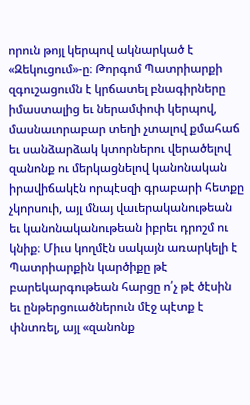որուն թոյլ կերպով ակնարկած է «Զեկուցում»-ը։ Թորգոմ Պատրիարքի զգուշացումն է կրճատել բնագիրները իմաստալից եւ ներամփոփ կերպով, մասնաւորաբար տեղի չտալով քմահաճ եւ սանձարձակ կտորներու վերածելով զանոնք ու մերկացնելով կանոնական իրավիճակէն որպէսզի գրաբարի հետքը չկորսուի, այլ մնայ վաւերականութեան եւ կանոնականութեան իբրեւ դրոշմ ու կնիք։ Միւս կողմէն սակայն առարկելի է Պատրիարքին կարծիքը թէ բարեկարգութեան հարցը ո՛չ թէ ծէսին եւ ընթերցուածներուն մէջ պէտք է փնտռել, այլ «զանոնք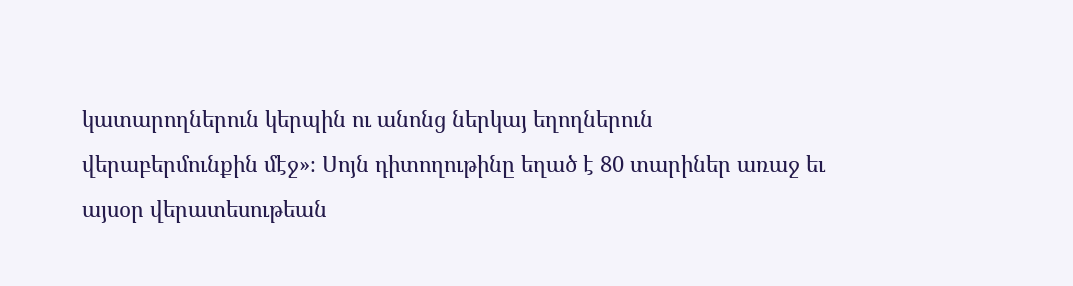կատարողներուն կերպին ու անոնց ներկայ եղողներուն վերաբերմունքին մէջ»։ Սոյն դիտողութինը եղած է 80 տարիներ առաջ եւ այսօր վերատեսութեան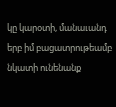կը կարօտի, մանաւանդ երբ իմ բացատրութեամբ նկատի ունենանք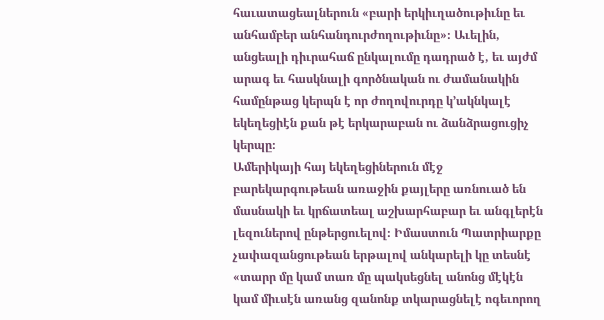հաւատացեալներուն «բարի երկիւղածութիւնը եւ անհամբեր անհանդուրժողութիւնը»։ Աւելին, անցեալի դիւրահաճ ընկալումը դադրած է, եւ այժմ արագ եւ հասկնալի գործնական ու ժամանակին համընթաց կերպն է որ ժողովուրդը կ՚ակնկալէ եկեղեցիէն քան թէ երկարաբան ու ձանձրացուցիչ կերպը։
Ամերիկայի հայ եկեղեցիներուն մէջ բարեկարգութեան առաջին քայլերը առնուած են մասնակի եւ կրճատեալ աշխարհաբար եւ անգլերէն լեզուներով ընթերցուելով։ Իմաստուն Պատրիարքը չափազանցութեան երթալով անկարելի կը տեսնէ «տարր մը կամ տառ մը պակսեցնել անոնց մէկէն կամ միւսէն առանց զանոնք տկարացնելէ ոգեւորող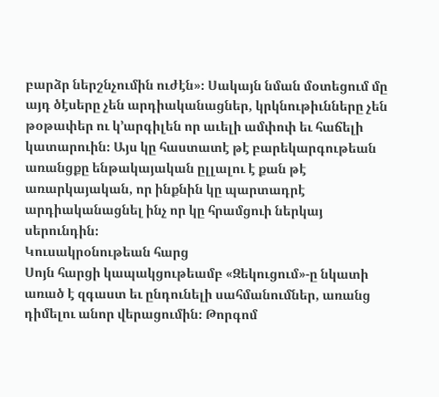բարձր ներշնչումին ուժէն»։ Սակայն նման մօտեցում մը այդ ծէսերը չեն արդիականացներ, կրկնութիւնները չեն թօթափեր ու կ՚արգիլեն որ աւելի ամփոփ եւ հաճելի կատարուին։ Այս կը հաստատէ թէ բարեկարգութեան առանցքը ենթակայական ըլլալու է քան թէ առարկայական, որ ինքնին կը պարտադրէ արդիականացնել ինչ որ կը հրամցուի ներկայ սերունդին։
Կուսակրօնութեան հարց
Սոյն հարցի կապակցութեամբ «Զեկուցում»-ը նկատի առած է զգաստ եւ ընդունելի սահմանումներ, առանց դիմելու անոր վերացումին։ Թորգոմ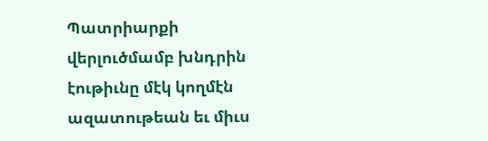Պատրիարքի վերլուծմամբ խնդրին էութիւնը մէկ կողմէն ազատութեան եւ միւս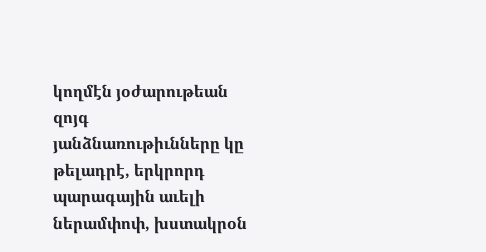կողմէն յօժարութեան զոյգ յանձնառութիւնները կը թելադրէ, երկրորդ պարագային աւելի ներամփոփ, խստակրօն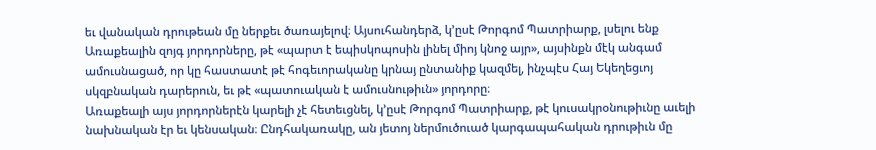եւ վանական դրութեան մը ներքեւ ծառայելով։ Այսուհանդերձ, կ՚ըսէ Թորգոմ Պատրիարք, լսելու ենք Առաքեալին զոյգ յորդորները, թէ «պարտ է եպիսկոպոսին լինել միոյ կնոջ այր», այսինքն մէկ անգամ ամուսնացած, որ կը հաստատէ թէ հոգեւորականը կրնայ ընտանիք կազմել, ինչպէս Հայ Եկեղեցւոյ սկզբնական դարերուն, եւ թէ «պատուական է ամուսնութիւն» յորդորը։
Առաքեալի այս յորդորներէն կարելի չէ հետեւցնել, կ՚ըսէ Թորգոմ Պատրիարք, թէ կուսակրօնութիւնը աւելի նախնական էր եւ կենսական։ Ընդհակառակը, ան յետոյ ներմուծուած կարգապահական դրութիւն մը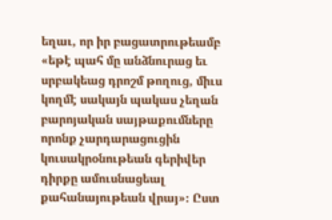եղաւ, որ իր բացատրութեամբ «եթէ պահ մը անձնուրաց եւ սրբակեաց դրոշմ թողուց, միւս կողմէ սակայն պակաս չեղան բարոյական սայթաքումները որոնք չարդարացուցին կուսակրօնութեան գերիվեր դիրքը ամուսնացեալ քահանայութեան վրայ»։ Ըստ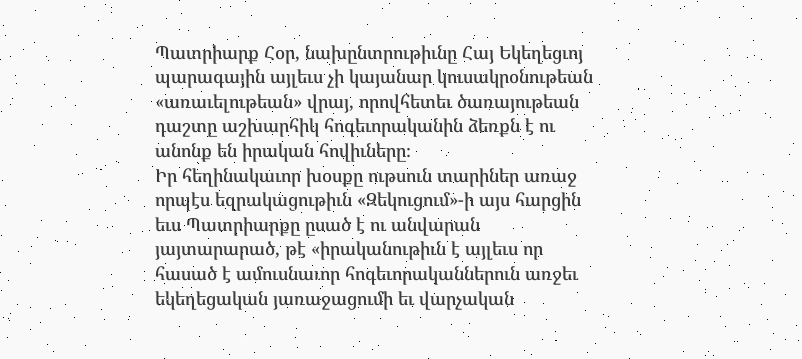Պատրիարք Հօր, նախընտրութիւնը Հայ Եկեղեցւոյ պարագային այլեւս չի կայանար կուսակրօնութեան «առաւելութեան» վրայ, որովհետեւ ծառայութեան դաշտը աշխարհիկ հոգեւորականին ձեռքն է ու անոնք են իրական հովիւները։
Իր հեղինակաւոր խօսքը ութսուն տարիներ առաջ որպէս եզրակացութիւն «Զեկուցում»-ի այս հարցին եւս Պատրիարքը ըսած է ու անվարան յայտարարած, թէ «իրականութիւն է այլեւս որ հասած է ամուսնաւոր հոգեւորականներուն առջեւ եկեղեցական յառաջացումի եւ վարչական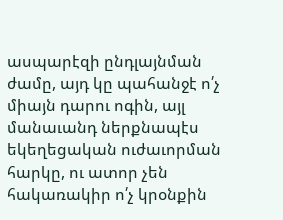ասպարէզի ընդլայնման ժամը, այդ կը պահանջէ ո՛չ միայն դարու ոգին, այլ մանաւանդ ներքնապէս եկեղեցական ուժաւորման հարկը, ու ատոր չեն հակառակիր ո՛չ կրօնքին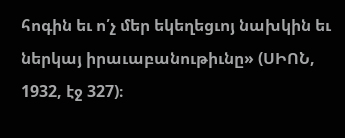հոգին եւ ո՛չ մեր եկեղեցւոյ նախկին եւ ներկայ իրաւաբանութիւնը» (ՍԻՈՆ, 1932, էջ 327)։